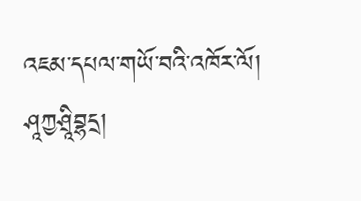འཇམ་དཔལ་གཡོ་བའི་འཁོར་ལོ།
ཤཱཀྱཤྲཱིབྷདྲ།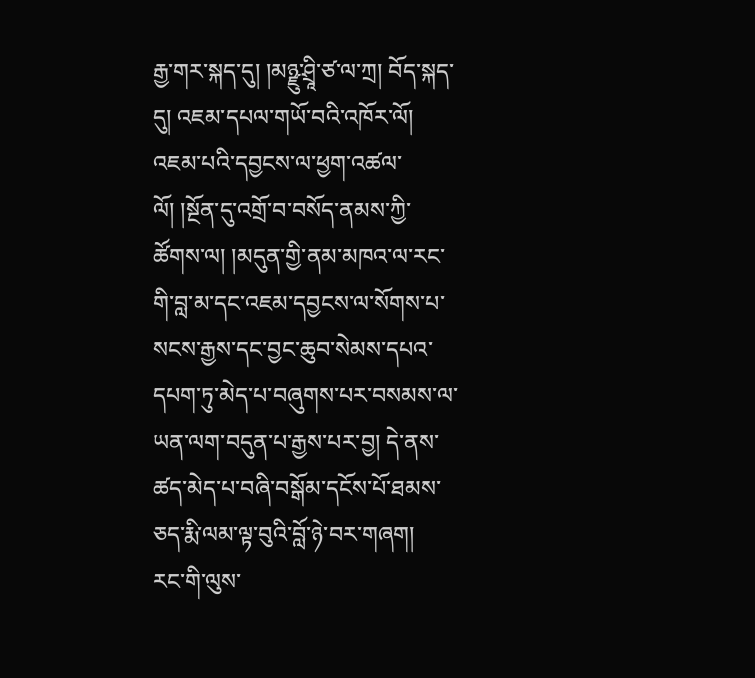རྒྱ་གར་སྐད་དུ། །མཉྫུ་ཤྲཱི་ཙ་ལ་ཀྲ། བོད་སྐད་དུ། འཇམ་དཔལ་གཡོ་བའི་འཁོར་ལོ། འཇམ་པའི་དབྱངས་ལ་ཕྱག་འཚལ་ལོ། །སྔོན་དུ་འགྲོ་བ་བསོད་ནམས་ཀྱི་ཚོགས་ལ། །མདུན་གྱི་ནམ་མཁའ་ལ་རང་གི་བླ་མ་དང་འཇམ་དབྱངས་ལ་སོགས་པ་སངས་རྒྱས་དང་བྱང་ཆུབ་སེམས་དཔའ་དཔག་ཏུ་མེད་པ་བཞུགས་པར་བསམས་ལ་ཡན་ལག་བདུན་པ་རྒྱས་པར་བྱ། དེ་ནས་ཚད་མེད་པ་བཞི་བསྒོམ་དངོས་པོ་ཐམས་ཅད་རྨི་ལམ་ལྟ་བུའི་བློ་ཉེ་བར་གཞག།
རང་གི་ལུས་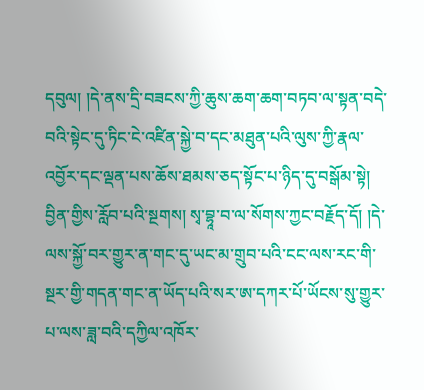དབུལ། །དེ་ནས་དྲི་བཟངས་ཀྱི་ཆུས་ཆག་ཆག་བཏབ་ལ་སྟན་བདེ་བའི་སྟེང་དུ་ཏིང་ངེ་འཛིན་སྐྱེ་བ་དང་མཐུན་པའི་ལུས་ཀྱི་རྣལ་འབྱོར་དང་ལྡན་པས་ཆོས་ཐམས་ཅད་སྟོང་པ་ཉིད་དུ་བསྒོམ་སྟེ། བྱིན་གྱིས་རློབ་པའི་སྔགས། སྭ་བྷཱ་བ་ལ་སོགས་ཀྱང་བརྗོད་དོ། །དེ་ལས་སྐྱོ་བར་གྱུར་ན་གང་དུ་ཡང་མ་གྲུབ་པའི་ངང་ལས་རང་གི་སྔར་གྱི་གདན་གང་ན་ཡོད་པའི་སར་ཨ་དཀར་པོ་ཡོངས་སུ་གྱུར་པ་ལས་ཟླ་བའི་དཀྱིལ་འཁོར་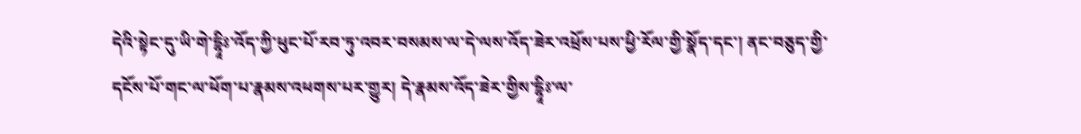དེའི་སྟེང་དུ་ཡི་གེ་དྷཱིཿ་འོད་ཀྱི་ཕུང་པོ་རབ་ཏུ་འབར་བསམས་ལ་དེ་ལས་འོད་ཟེར་འཕྲོས་པས་ཕྱི་རོལ་གྱི་སྣོད་དང་། ནང་བཅུད་གྱི་དངོས་པོ་གང་ལ་ཕོག་པ་རྣམས་འཕགས་པར་གྱུར། དེ་རྣམས་འོད་ཟེར་གྱིས་དྷཱིཿ་ལ་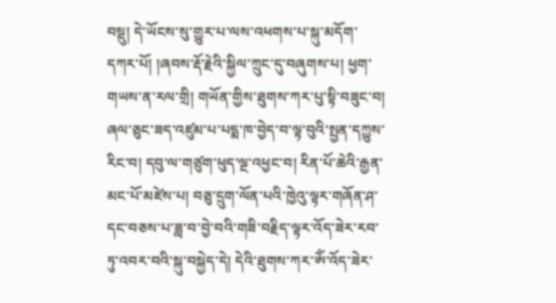བསྡུ། དེ་ཡོངས་སུ་གྱུར་པ་ལས་འཕགས་པ་སྐུ་མདོག་དཀར་པོ། །ཞབས་རྡོ་རྗེའི་སྐྱིལ་ཀྲུང་དུ་བཞུགས་པ། ཕྱག་གཡས་ན་རལ་གྲི། གཡོན་གྱིས་ཐུགས་ཀར་པུ་སྟི་བཟུང་བ། ཞལ་ཅུང་ཟད་འཛུམ་པ་པདྨ་ཁ་བྱེད་བ་ལྟ་བུའི་སྤྱན་དཀྱུས་རིང་བ། དབུ་ལ་གཙུག་ཕུད་ལྔ་འཕྱང་བ། རིན་པོ་ཆེའི་རྒྱན་མང་པོ་མཛེས་པ། བཅུ་དྲུག་ལོན་པའི་ཁྱེའུ་ལྟར་གཞོན་ཤ་དང་བཅས་པ་ཟླ་བ་བྱེ་བའི་གཟི་བརྗིད་ལྟར་འོད་ཟེར་རབ་ཏུ་འབར་བའི་སྐུ་བསྐྱེད་དེ། དེའི་ཐུགས་ཀར་ཨོཾ་འོད་ཟེར་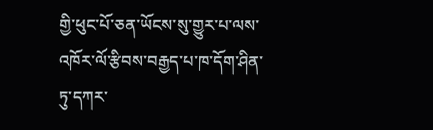གྱི་ཕུང་པོ་ཅན་ཡོངས་སུ་གྱུར་པ་ལས་འཁོར་ལོ་རྩིབས་བརྒྱད་པ་ཁ་དོག་ཤིན་ཏུ་དཀར་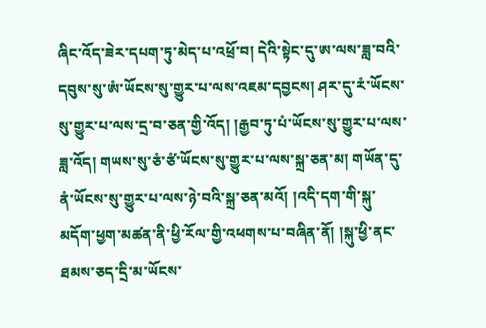ཞིང་འོད་ཟེར་དཔག་ཏུ་མེད་པ་འཕྲོ་བ། དེའི་སྟེང་དུ་ཨ་ལས་ཟླ་བའི་དབུས་སུ་ཨཾ་ཡོངས་སུ་གྱུར་པ་ལས་འཇམ་དབྱངས། ཤར་དུ་རཾ་ཡོངས་སུ་གྱུར་པ་ལས་དྲ་བ་ཅན་གྱི་འོད། །རྒྱབ་ཏུ་པཾ་ཡོངས་སུ་གྱུར་པ་ལས་ཟླ་འོད། གཡས་སུ་ཅཾ་ཙཾ་ཡོངས་སུ་གྱུར་པ་ལས་སྐྲ་ཅན་མ། གཡོན་དུ་ནཾ་ཡོངས་སུ་གྱུར་པ་ལས་ཉེ་བའི་སྐྲ་ཅན་མའོ། །འདི་དག་གི་སྐུ་མདོག་ཕྱག་མཚན་ནི་ཕྱི་རོལ་གྱི་འཕགས་པ་བཞིན་ནོ། །སྐུ་ཕྱི་ནང་ཐམས་ཅད་དྲི་མ་ཡོངས་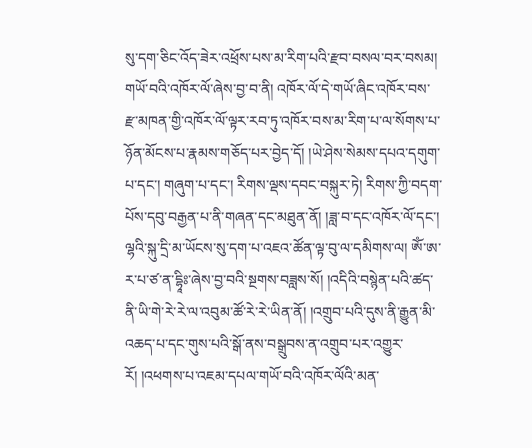སུ་དག་ཅིང་འོད་ཟེར་འཕྲོས་པས་མ་རིག་པའི་རྫབ་བསལ་བར་བསམ། གཡོ་བའི་འཁོར་ལོ་ཞེས་བྱ་བ་ནི། འཁོར་ལོ་དེ་གཡོ་ཞིང་འཁོར་བས་རྫ་མཁན་གྱི་འཁོར་ལོ་ལྟར་རབ་ཏུ་འཁོར་བས་མ་རིག་པ་ལ་སོགས་པ་ཉོན་མོངས་པ་རྣམས་གཅོད་པར་བྱེད་དོ། །ཡེ་ཤེས་སེམས་དཔའ་དགུག་པ་དང་། གཞུག་པ་དང་། རིགས་ལྡས་དབང་བསྐུར་ཏེ། རིགས་ཀྱི་བདག་པོས་དབུ་བརྒྱན་པ་ནི་གཞན་དང་མཐུན་ནོ། །ཟླ་བ་དང་འཁོར་ལོ་དང་།
ལྷའི་སྐུ་དྲི་མ་ཡོངས་སུ་དག་པ་འཇའ་ཚོན་ལྟ་བུ་ལ་དམིགས་ལ། ཨོཾ་ཨ་ར་པ་ཙ་ན་དྷཱིཿ་ཞེས་བྱ་བའི་སྔགས་བཟླས་སོ། །འདིའི་བསྙེན་པའི་ཚད་ནི་ཡི་གེ་རེ་རེ་ལ་འབུམ་ཚོ་རེ་རེ་ཡིན་ནོ། །འགྲུབ་པའི་དུས་ནི་རྒྱུན་མི་འཆད་པ་དང་གུས་པའི་སྒོ་ནས་བསྒྲུབས་ན་འགྲུབ་པར་འགྱུར་རོ། །འཕགས་པ་འཇམ་དཔལ་གཡོ་བའི་འཁོར་ལོའི་མན་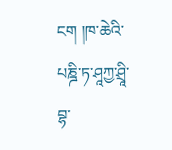ངག །ཁ་ཆེའི་པཎྜི་ཏ་ཤཱཀྱ་ཤྲཱི་བྷ་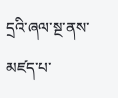དྲའི་ཞལ་སྔ་ནས་མཛད་པ་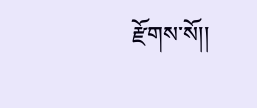རྫོགས་སོ།།